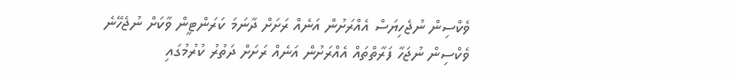ވެކްސިން ނުޖެހިޔަސް އެއްރަށުން އަނެއް ރަށަށް ދާނަމަ ކަރަންޓީން ވާކަށް ނުޖެހޭނެ
ވެކްސިން ނުޖަހާ ފަރާތްތައް އެއްރަށުން އަނެއް ރަށަށް ދަތުރު ކުރުމުގައި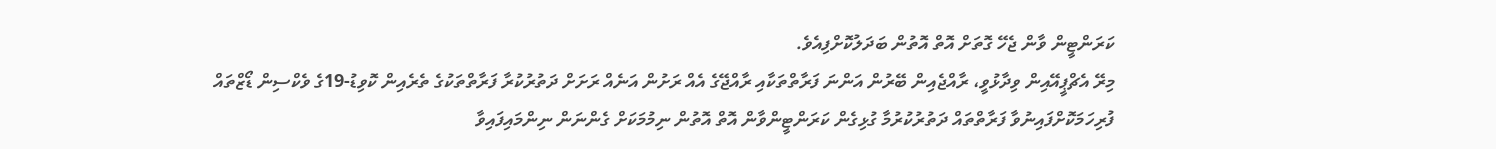ކަރަންޓީން ވާން ޖެހޭ ގޮތަށް އޮތް އޮތުން ބަދަލުކޮށްފިއެވެ.
މިރޭ އެޗްޕީއޭއިން ވިދާޅުވީ، ރާއްޖެއިން ބޭރުން އަންނަ ފަރާތްތަކާއި ރާއްޖޭގެ އެއް ރަށުން އަނެއް ރަށަށް ދަތުރުކުރާ ފަރާތްތަކުގެ ތެރެއިން ކޮވިޑު-19ގެ ވެކްސިން ޑޯޒްތައް ފުރިހަމަކޮށްފައިނުވާ ފަރާތްތައް ދަތުރުކުރުމާ ގުޅިގެން ކަރަންޓީންވާން އޮތް އޮތުން ނިމުމަކަށް ގެންނަން ނިންމައިފައިވާ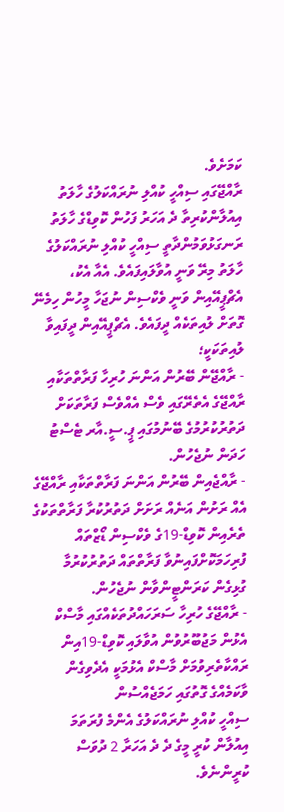ކަމަށެވެ.
ރާއްޖޭގައި ސިއްހީ ކުއްލި ނުރައްކަލުގެ ހާލަތު އިއުލާންކުރިތާ ދެ އަހަރު ފަހުން ކޮވިޑްގެ ހާލަތު ރަނގަޅުވަމުންދާތީ ސިއްހީ ކުއްލި ނުރައްކަލުގެ ހާލަތު މިރޭ ވަނީ އުވާލައިފައެވެ. އެއާ އެކު، އެޗްޕީއޭއިން ވަނީ ވެކްސިން ނުޖަހާ މީހުން ހިމެނޭ ގޮތަށް ލުއިތަކެއް ދީފައެވެ. އެޗްޕީއޭއިން ދީފައިވާ ލުއިތަކަކީ؛
- ރާއްޖޭން ބޭރުން އަންނަ ހުރިހާ ފަރާތްތަކާއި ރާއްޖޭގެ އެތެރޭގައި ވެސް އެއްވެސް ފަރާތަކަށް ދަތުރުކުރުމުގެ ބޭނުމުގައި ޕީ.ސީ.އާރ ޓެސްޓު ހަދަން ނުޖެހުން.
- ރާއްޖެއިން ބޭރުން އަންނަ ފަރާތްތަކާއި ރާއްޖޭގެ އެއް ރަށުން އަނެއް ރަށަށް ދަތުރުކުރާ ފަރާތްތަކުގެ ތެރެއިން ކޮވިޑް-19ގެ ވެކްސިން ޑޯޒްތައް ފުރިހަމަކޮށްފައިނުވާ ފަރާތްތައް ދަތުރުކުރުމާ ގުޅިގެން ކަރަންޓީންވާން ނުޖެހުން.
- ރާއްޖޭގެ ހުރިހާ ސަރަހައްދުތަކެއްގައި މާސްކް އެޅުން މަޖުބޫރުވުން އުވާލައި ކޮވިޑް-19އިން ރައްކާތެރިވުމަށް މާސްކް އެޅުމަކީ އެދެވިގެން ވާކަމެއްގެ ގޮތުގައި ހަމަޖެއްސުން
ސިއްހީ ކުއްލި ނުރައްކަލުގެ އެންމެ ފުރަތަމަ އިއުލާން ކުރީ މީގެ ދެ ދެ އަހަރާ 2 ދުވަސް ކުރީންނެވެ.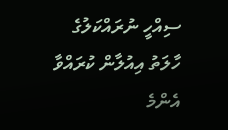ސިއްހީ ނުރައްކަލުގެ ހާލަތު އިއުލާން ކުރައްވާ އެންމެ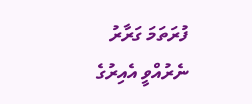ފުރަތަމަ ގަރާރު ނެރުއްވީ އެއިރުގެ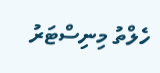ހެލްތު މިނިސްޓަރު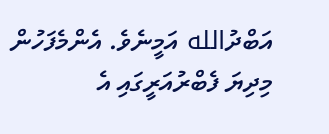އަބްދުالله އަމީނެވެ. އެންމެފަހުން މިދިޔަ ފެބްރުއަރީގައި އެ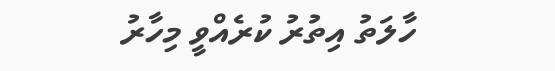ހާލަތު އިތުރު ކުރެއްވީ މިހާރު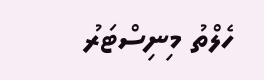ހެލްތު މިނިސްޓަރު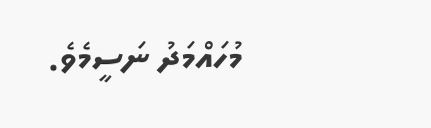މުހައްމަދު ނަސީމެވެ.